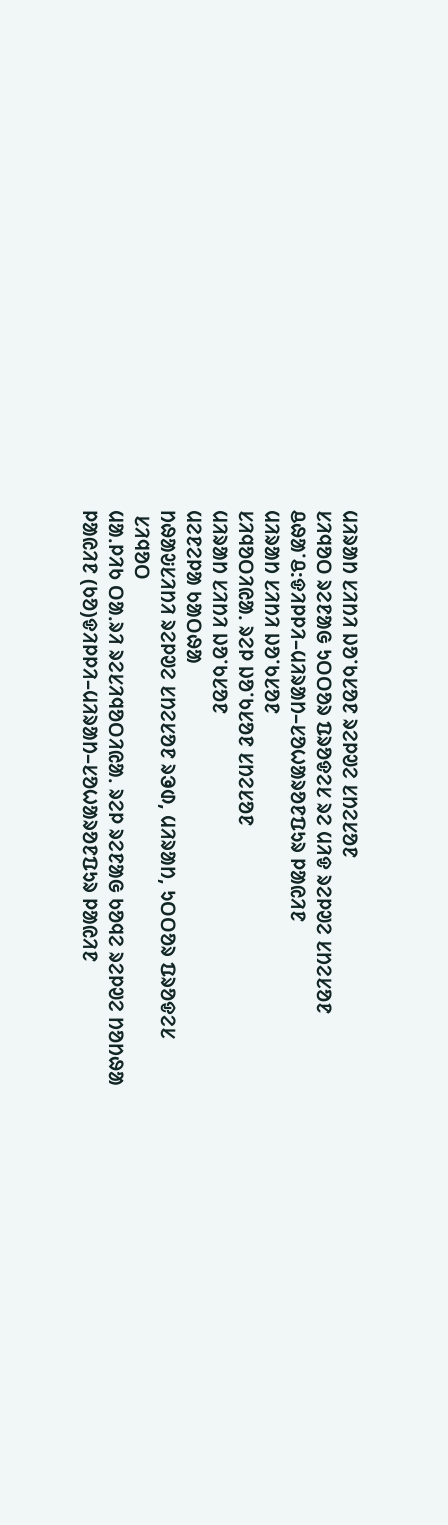ᱢᱤᱨᱟᱴ ᱥᱤᱴᱤ ᱡᱚᱸᱠᱥᱚᱱ ᱨᱮᱞᱣᱮ ᱥᱴᱮᱥᱚᱱ
ᱥᱤᱧᱚᱛ ᱨᱮᱱᱟᱜ ᱩᱛᱛᱚᱨ ᱯᱨᱚᱫᱮᱥ ᱨᱮ ᱢᱤᱫ ᱨᱮᱞᱣᱮ ᱥᱴᱮᱥᱚᱱ
ᱪᱷᱟᱸᱪ:ᱫᱤᱞᱞᱤ–ᱢᱤᱨᱟᱴ–ᱥᱚᱦᱟᱨᱚᱱᱯᱩᱨ ᱞᱟᱭᱤᱱ
ᱢᱤᱨᱟᱴ ᱥᱤᱴᱤ ᱡᱚᱸᱠᱥᱚᱱ
ᱥᱤᱧᱚᱛᱤᱭᱟᱹ ᱨᱮᱞ ᱡᱚᱸᱠᱥᱚᱱ ᱥᱴᱮᱥᱚᱱ
ᱢᱤᱨᱟᱴ ᱥᱤᱴᱤ ᱡᱚᱸᱠᱥᱚᱱ
ᱢᱮᱱᱮᱞᱟ ᱠᱟᱛᱷᱟ
ᱴᱷᱟᱶᱥᱤᱴᱤ ᱨᱮᱞᱣᱮ ᱥᱴᱮᱥᱚᱱ ᱨᱳᱰ, ᱢᱤᱨᱟᱴ, ᱩᱛᱛᱚᱨ ᱯᱨᱚᱫᱮᱥ
 ᱥᱤᱧᱚᱛ
ᱢᱟᱹᱞᱤᱠ ᱛᱟᱹᱨᱤ ᱨᱮᱥᱤᱧᱚᱛᱤᱭᱟᱹ ᱨᱮᱞ ᱨᱮᱱᱟᱜ ᱠᱚᱧᱮ ᱨᱮᱞᱣᱮ ᱴᱚᱴᱷᱟ
ᱞᱟᱭᱤᱱ (ᱠᱚ)ᱫᱤᱞᱞᱤ–ᱢᱤᱨᱟᱴ–ᱥᱚᱦᱟᱨᱚᱱᱯᱩᱨ ᱞᱟᱭᱤᱱ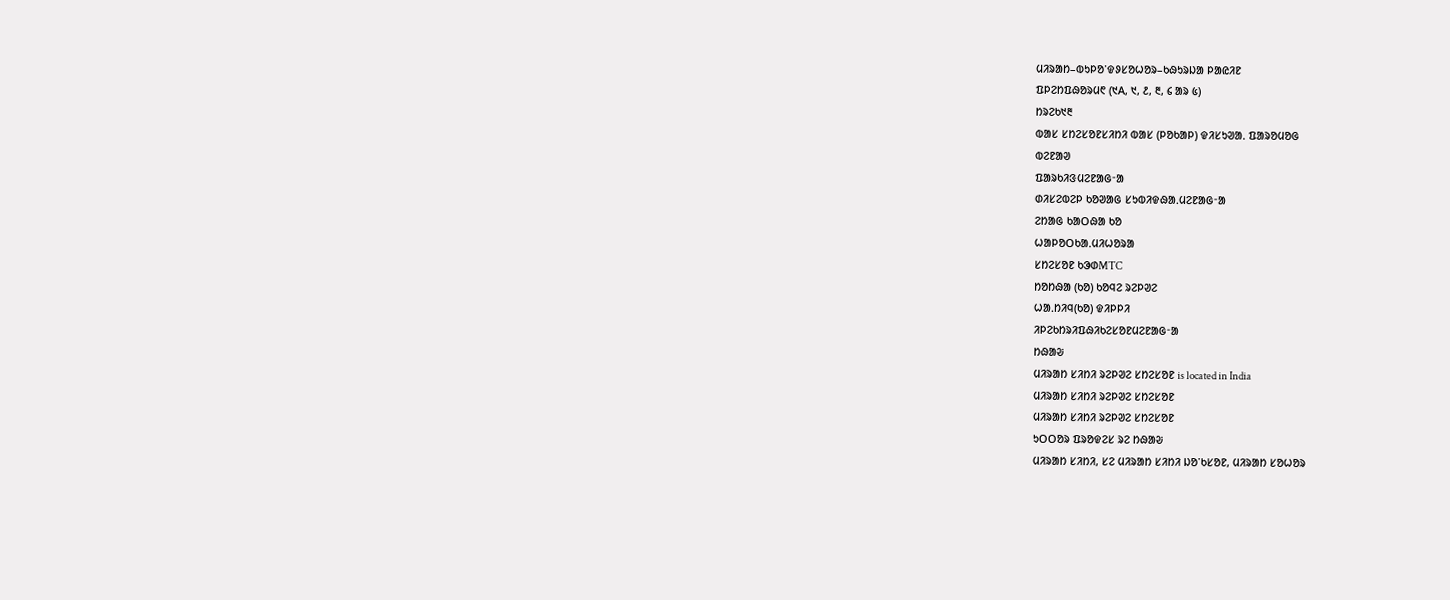ᱢᱤᱨᱟᱴ–ᱵᱩᱞᱚᱸᱫᱽᱥᱚᱦᱚᱨ–ᱠᱷᱩᱨᱡᱟ ᱞᱟᱭᱤᱱ
ᱯᱞᱮᱴᱯᱷᱚᱨᱢ᱖ (᱑A, ᱑, ᱒, ᱓, ᱔ ᱟᱨ ᱕)
ᱴᱨᱮᱠ᱑᱓
ᱵᱟᱥ ᱥᱴᱮᱥᱚᱱᱥᱤᱴᱤ ᱵᱟᱥ (ᱞᱚᱠᱟᱞ) ᱫᱤᱥᱩᱣᱟᱹ ᱯᱟᱨᱚᱢᱚᱜ
ᱵᱮᱱᱟᱣ
ᱯᱟᱨᱠᱤᱝᱢᱮᱱᱟᱜᱼᱟ
ᱰᱤᱥᱮᱵᱮᱞ ᱠᱚᱣᱟᱜ ᱥᱩᱵᱤᱫᱷᱟᱹᱢᱮᱱᱟᱜᱼᱟ
ᱮᱴᱟᱜ ᱠᱟᱛᱷᱟ ᱠᱚ
ᱦᱟᱞᱚᱛᱠᱟᱹᱢᱤᱦᱚᱨᱟ
ᱥᱴᱮᱥᱚᱱ ᱠᱳᱰMTC
ᱴᱚᱴᱷᱟ (ᱠᱚ) ᱠᱚᱧᱮ ᱨᱮᱞᱣᱮ
ᱦᱟᱹᱴᱤᱧ(ᱠᱚ) ᱫᱤᱞᱞᱤ
ᱤᱞᱮᱠᱴᱨᱤᱯᱷᱤᱠᱮᱥᱚᱱᱢᱮᱱᱟᱜᱼᱟ
ᱴᱷᱟᱶ
ᱢᱤᱨᱟᱴ ᱥᱤᱴᱤ ᱨᱮᱞᱣᱮ ᱥᱴᱮᱥᱚᱱ is located in India
ᱢᱤᱨᱟᱴ ᱥᱤᱴᱤ ᱨᱮᱞᱣᱮ ᱥᱴᱮᱥᱚᱱ
ᱢᱤᱨᱟᱴ ᱥᱤᱴᱤ ᱨᱮᱞᱣᱮ ᱥᱴᱮᱥᱚᱱ
ᱩᱛᱛᱚᱨ ᱯᱨᱚᱫᱮᱥ ᱨᱮ ᱴᱷᱟᱶ
ᱢᱤᱨᱟᱴ ᱥᱤᱴᱤ, ᱥᱮ ᱢᱤᱨᱟᱴ ᱥᱤᱴᱤ ᱡᱚᱸᱠᱥᱚᱱ, ᱢᱤᱨᱟᱴ ᱥᱚᱦᱚᱨ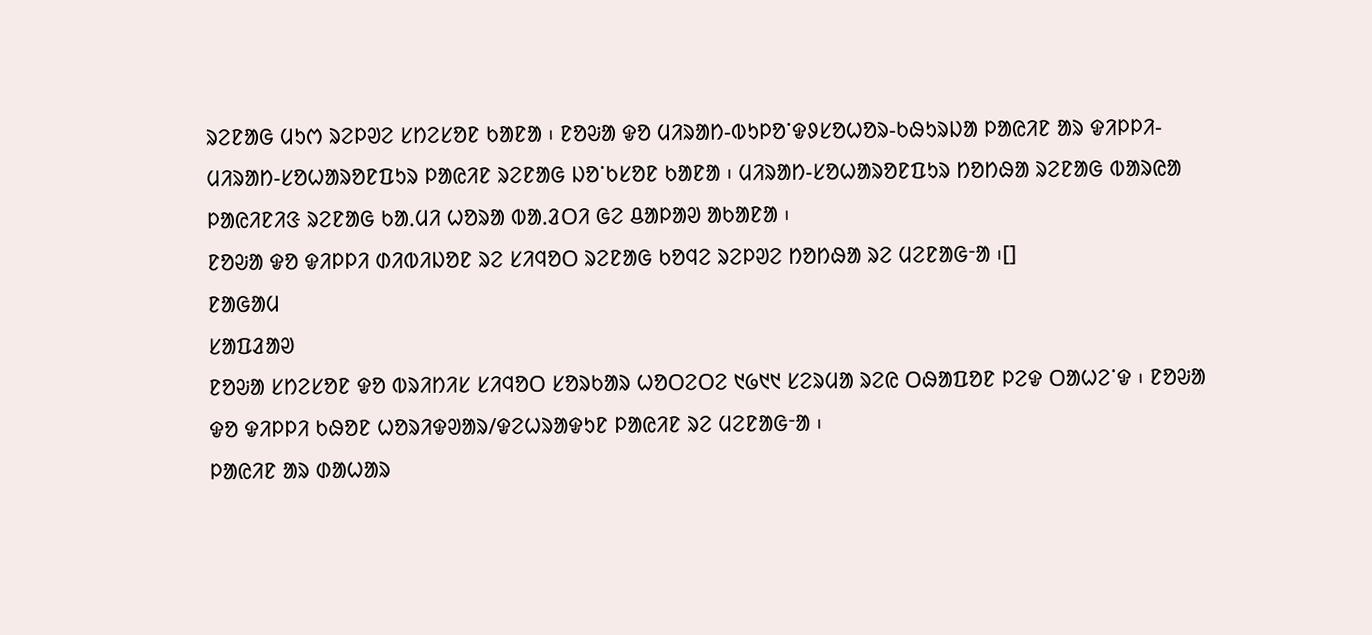ᱨᱮᱱᱟᱜ ᱢᱩᱬ ᱨᱮᱞᱣᱮ ᱥᱴᱮᱥᱚᱱ ᱠᱟᱱᱟ ᱾ ᱱᱚᱶᱟ ᱫᱚ ᱢᱤᱨᱟᱴ-ᱵᱩᱞᱚᱸᱫᱽᱥᱚᱦᱚᱨ-ᱠᱷᱩᱨᱡᱟ ᱞᱟᱭᱤᱱ ᱟᱨ ᱫᱤᱞᱞᱤ-ᱢᱤᱨᱟᱴ-ᱥᱚᱦᱟᱨᱚᱱᱯᱩᱨ ᱞᱟᱭᱤᱱ ᱨᱮᱱᱟᱜ ᱡᱚᱸᱠᱥᱚᱱ ᱠᱟᱱᱟ ᱾ ᱢᱤᱨᱟᱴ-ᱥᱚᱦᱟᱨᱚᱱᱯᱩᱨ ᱴᱚᱴᱷᱟ ᱨᱮᱱᱟᱜ ᱵᱟᱨᱭᱟ ᱞᱟᱭᱤᱱᱤᱝ ᱨᱮᱱᱟᱜ ᱠᱟᱹᱢᱤ ᱦᱚᱨᱟ ᱵᱟᱹᱲᱛᱤ ᱜᱮ ᱪᱟᱞᱟᱣ ᱟᱠᱟᱱᱟ ᱾
ᱱᱚᱶᱟ ᱫᱚ ᱫᱤᱞᱞᱤ ᱰᱤᱵᱤᱡᱚᱱ ᱨᱮ ᱥᱤᱧᱚᱛ ᱨᱮᱱᱟᱜ ᱠᱚᱧᱮ ᱨᱮᱞᱣᱮ ᱴᱚᱴᱷᱟ ᱨᱮ ᱢᱮᱱᱟᱜᱼᱟ ᱾[]
ᱱᱟᱜᱟᱢ
ᱥᱟᱯᱲᱟᱣ
ᱱᱚᱶᱟ ᱥᱴᱮᱥᱚᱱ ᱫᱚ ᱵᱨᱤᱴᱤᱥ ᱥᱤᱧᱚᱛ ᱥᱚᱨᱠᱟᱨ ᱦᱚᱛᱮᱛᱮ ᱑᱙᱑᱑ ᱥᱮᱨᱢᱟ ᱨᱮᱭ ᱛᱷᱟᱯᱚᱱ ᱞᱮᱫ ᱛᱟᱦᱮᱸᱫ ᱾ ᱱᱚᱶᱟ ᱫᱚ ᱫᱤᱞᱞᱤ ᱠᱷᱚᱱ ᱦᱚᱨᱤᱫᱣᱟᱨ/ᱫᱮᱦᱨᱟᱫᱩᱱ ᱞᱟᱭᱤᱱ ᱨᱮ ᱢᱮᱱᱟᱜᱼᱟ ᱾
ᱞᱟᱭᱤᱱ ᱟᱨ ᱰᱟᱦᱟᱨ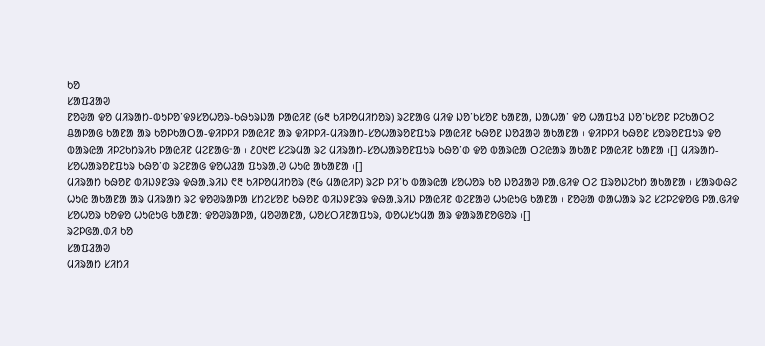ᱠᱚ
ᱥᱟᱯᱲᱟᱣ
ᱱᱚᱶᱟ ᱫᱚ ᱢᱤᱨᱟᱴ-ᱵᱩᱞᱚᱸᱫᱽᱥᱚᱦᱚᱨ-ᱠᱷᱩᱨᱡᱟ ᱞᱟᱭᱤᱱ (᱙᱓ ᱠᱤᱞᱚᱢᱤᱴᱚᱨ) ᱨᱮᱱᱟᱜ ᱢᱤᱫ ᱡᱚᱸᱠᱥᱚᱱ ᱠᱟᱱᱟ, ᱡᱟᱦᱟᱸ ᱫᱚ ᱦᱟᱯᱩᱲ ᱡᱚᱸᱠᱥᱚᱱ ᱞᱮᱠᱟᱛᱮ ᱪᱟᱞᱟᱜ ᱠᱟᱱᱟ ᱟᱨ ᱠᱚᱞᱠᱟᱛᱟ-ᱫᱤᱞᱞᱤ ᱞᱟᱭᱤᱱ ᱟᱨ ᱫᱤᱞᱞᱤ-ᱢᱤᱨᱟᱴ-ᱥᱚᱦᱟᱨᱚᱱᱯᱩᱨ ᱞᱟᱭᱤᱱ ᱠᱷᱚᱱ ᱡᱚᱲᱟᱣ ᱟᱠᱟᱱᱟ ᱾ ᱫᱤᱞᱞᱤ ᱠᱷᱚᱱ ᱥᱚᱨᱚᱱᱯᱩᱨ ᱫᱚ ᱵᱟᱨᱭᱟ ᱤᱞᱮᱠᱴᱨᱤᱠ ᱞᱟᱭᱤᱱ ᱢᱮᱱᱟᱜᱼᱟ ᱾ ᱒᱐᱑᱘ ᱥᱮᱨᱢᱟ ᱨᱮ ᱢᱤᱨᱟᱴ-ᱥᱚᱦᱟᱨᱚᱱᱯᱩᱨ ᱠᱷᱚᱸᱰ ᱫᱚ ᱵᱟᱨᱭᱟ ᱛᱮᱭᱟᱨ ᱟᱠᱟᱱ ᱞᱟᱭᱤᱱ ᱠᱟᱱᱟ ᱾[] ᱢᱤᱨᱟᱴ-ᱥᱚᱦᱟᱨᱚᱱᱯᱩᱨ ᱠᱷᱚᱸᱰ ᱨᱮᱱᱟᱜ ᱫᱚᱦᱲᱟ ᱯᱩᱨᱟᱹᱣ ᱦᱩᱭ ᱟᱠᱟᱱᱟ ᱾[]
ᱢᱤᱨᱟᱴ ᱠᱷᱚᱱ ᱵᱤᱡᱽᱱᱳᱨ ᱫᱷᱟᱹᱨᱤᱡ ᱖᱓ ᱠᱤᱞᱚᱢᱤᱴᱚᱨ (᱓᱙ ᱢᱟᱭᱤᱞ) ᱨᱮᱞ ᱞᱤᱸᱠ ᱵᱟᱨᱭᱟ ᱥᱚᱦᱚᱨ ᱠᱚ ᱡᱚᱲᱟᱣ ᱞᱟᱹᱜᱤᱫ ᱛᱮ ᱯᱨᱚᱡᱮᱠᱴ ᱟᱠᱟᱱᱟ ᱾ ᱥᱟᱨᱵᱷᱮ ᱦᱩᱭ ᱟᱠᱟᱱᱟ ᱟᱨ ᱢᱤᱨᱟᱴ ᱨᱮ ᱫᱚᱣᱨᱟᱞᱟ ᱥᱴᱮᱥᱚᱱ ᱠᱷᱚᱱ ᱵᱤᱡᱽᱱᱳᱨ ᱫᱷᱟᱹᱨᱤᱡ ᱞᱟᱭᱤᱱ ᱵᱮᱱᱟᱣ ᱦᱩᱭᱩᱜ ᱠᱟᱱᱟ ᱾ ᱱᱚᱶᱟ ᱰᱟᱦᱟᱨ ᱨᱮ ᱥᱮᱞᱮᱫᱚᱜ ᱞᱟᱹᱜᱤᱫ ᱥᱚᱦᱚᱨ ᱠᱚᱫᱚ ᱦᱩᱭᱩᱜ ᱠᱟᱱᱟ: ᱫᱚᱣᱨᱟᱞᱟ, ᱢᱚᱣᱟᱱᱟ, ᱦᱚᱥᱛᱤᱱᱟᱯᱩᱨ, ᱵᱚᱦᱥᱩᱢᱟ ᱟᱨ ᱫᱟᱨᱟᱱᱚᱜᱚᱨ ᱾[]
ᱨᱮᱞᱜᱟᱹᱰᱤ ᱠᱚ
ᱥᱟᱯᱲᱟᱣ
ᱢᱤᱨᱟᱴ ᱥᱤᱴᱤ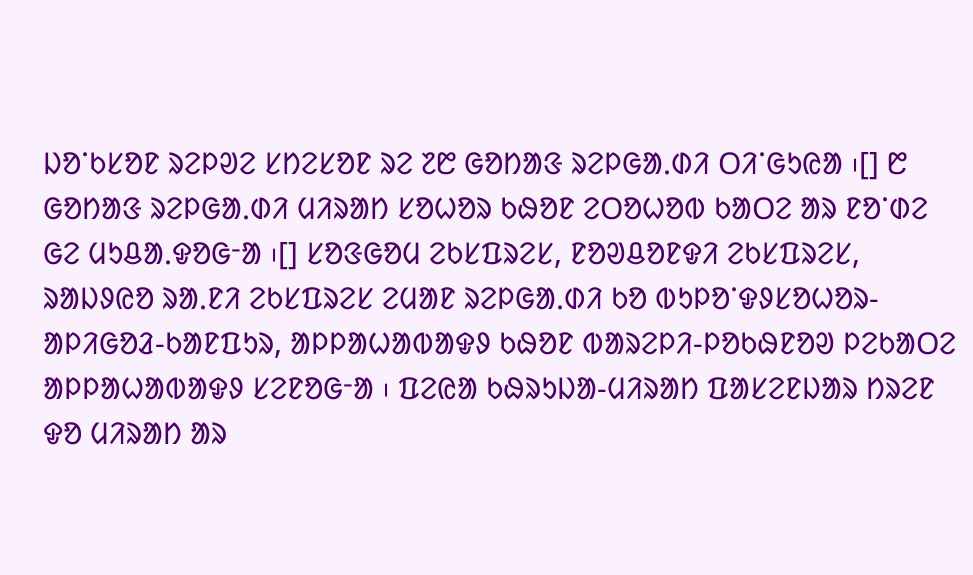ᱡᱚᱸᱠᱥᱚᱱ ᱨᱮᱞᱣᱮ ᱥᱴᱮᱥᱚᱱ ᱨᱮ ᱗᱘ ᱜᱚᱴᱟᱝ ᱨᱮᱞᱜᱟᱹᱰᱤ ᱛᱤᱸᱜᱩᱭᱟ ᱾[] ᱘ ᱜᱚᱴᱟᱝ ᱨᱮᱞᱜᱟᱹᱰᱤ ᱢᱤᱨᱟᱴ ᱥᱚᱦᱚᱨ ᱠᱷᱚᱱ ᱮᱛᱚᱦᱚᱵ ᱠᱟᱛᱮ ᱟᱨ ᱱᱚᱸᱰᱮ ᱜᱮ ᱢᱩᱪᱟᱹᱫᱚᱜᱼᱟ ᱾[] ᱥᱚᱝᱜᱚᱢ ᱮᱠᱥᱯᱨᱮᱥ, ᱱᱚᱣᱪᱚᱱᱫᱤ ᱮᱠᱥᱯᱨᱮᱥ, ᱨᱟᱡᱽᱭᱚ ᱨᱟᱹᱱᱤ ᱮᱠᱥᱯᱨᱮᱥ ᱮᱢᱟᱱ ᱨᱮᱞᱜᱟᱹᱰᱤ ᱠᱚ ᱵᱩᱞᱚᱸᱫᱽᱥᱚᱦᱚᱨ-ᱟᱞᱤᱜᱚᱲ-ᱠᱟᱱᱯᱩᱨ, ᱟᱞᱞᱟᱦᱟᱵᱟᱫᱽ ᱠᱷᱚᱱ ᱵᱟᱨᱮᱞᱤ-ᱞᱚᱠᱷᱱᱚᱣ ᱞᱮᱠᱟᱛᱮ ᱟᱞᱞᱟᱦᱟᱵᱟᱫᱽ ᱥᱮᱱᱚᱜᱼᱟ ᱾ ᱯᱮᱭᱟ ᱠᱷᱨᱩᱡᱟ-ᱢᱤᱨᱟᱴ ᱯᱟᱥᱮᱱᱡᱟᱨ ᱴᱨᱮᱱ ᱫᱚ ᱢᱤᱨᱟᱴ ᱟᱨ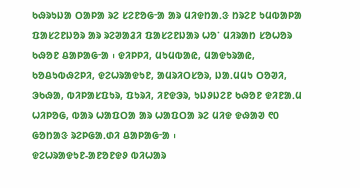ᱠᱷᱨᱩᱡᱟ ᱛᱟᱞᱟ ᱨᱮ ᱥᱮᱱᱚᱜᱼᱟ ᱟᱨ ᱢᱤᱫᱴᱟᱹᱝ ᱴᱨᱮᱱ ᱩᱢᱵᱟᱞᱟ ᱯᱟᱥᱮᱱᱡᱚᱨ ᱟᱨ ᱨᱮᱣᱟᱲᱤ ᱯᱟᱥᱮᱱᱡᱟᱨ ᱦᱚᱸ ᱢᱤᱨᱟᱴ ᱥᱚᱦᱚᱨ ᱠᱷᱚᱱ ᱪᱟᱞᱟᱜᱼᱟ ᱾ ᱫᱤᱞᱞᱤ, ᱢᱩᱢᱵᱟᱭ, ᱢᱟᱫᱩᱨᱟᱭ, ᱠᱚᱪᱩᱵᱷᱮᱞᱤ, ᱫᱮᱦᱨᱟᱫᱩᱱ, ᱟᱢᱨᱤᱛᱥᱚᱨ, ᱡᱟᱹᱢᱢᱩ ᱛᱚᱣᱤ, ᱳᱠᱷᱟ, ᱵᱤᱞᱟᱥᱯᱩᱨ, ᱯᱩᱨᱤ, ᱤᱱᱫᱳᱨ, ᱩᱡᱽᱡᱮᱱ ᱠᱷᱚᱱ ᱫᱤᱱᱟᱹᱢ ᱦᱤᱞᱚᱜ, ᱵᱟᱨ ᱦᱟᱯᱛᱟ ᱟᱨ ᱦᱟᱯᱛᱟ ᱨᱮ ᱢᱤᱫ ᱫᱷᱟᱣ ᱖᱐ ᱜᱚᱴᱟᱝ ᱨᱮᱞᱜᱟᱹᱰᱤ ᱪᱟᱞᱟᱜᱼᱟ ᱾
ᱫᱮᱦᱨᱟᱫᱩᱱ-ᱟᱱᱚᱱᱫᱽ ᱵᱤᱦᱟᱨ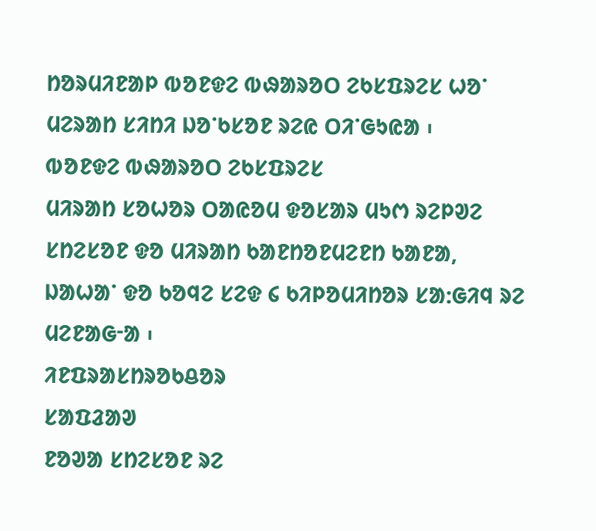ᱴᱚᱨᱢᱤᱱᱟᱞ ᱵᱚᱱᱫᱮ ᱵᱷᱟᱨᱚᱛ ᱮᱠᱥᱯᱨᱮᱥ ᱦᱚᱸ ᱢᱮᱨᱟᱴ ᱥᱤᱴᱤ ᱡᱚᱸᱠᱥᱚᱱ ᱨᱮᱭ ᱛᱤᱸᱜᱩᱭᱟ ᱾
ᱵᱚᱱᱫᱮ ᱵᱷᱟᱨᱚᱛ ᱮᱠᱥᱯᱨᱮᱥ
ᱢᱤᱨᱟᱴ ᱥᱚᱦᱚᱨ ᱛᱟᱭᱚᱢ ᱫᱚᱥᱟᱨ ᱢᱩᱬ ᱨᱮᱞᱣᱮ ᱥᱴᱮᱥᱚᱱ ᱫᱚ ᱢᱤᱨᱟᱴ ᱠᱟᱱᱴᱚᱱᱢᱮᱱᱴ ᱠᱟᱱᱟ, ᱡᱟᱦᱟᱸ ᱫᱚ ᱠᱚᱧᱮ ᱥᱮᱫ ᱔ ᱠᱤᱞᱚᱢᱤᱴᱚᱨ ᱥᱟᱺᱜᱤᱧ ᱨᱮ ᱢᱮᱱᱟᱜᱼᱟ ᱾
ᱤᱱᱯᱨᱟᱥᱴᱨᱚᱠᱪᱚᱨ
ᱥᱟᱯᱲᱟᱣ
ᱱᱚᱣᱟ ᱥᱴᱮᱥᱚᱱ ᱨᱮ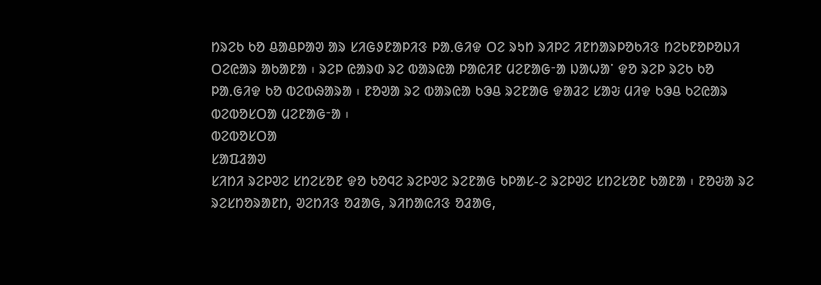ᱴᱨᱮᱠ ᱠᱚ ᱪᱟᱪᱞᱟᱣ ᱟᱨ ᱥᱤᱜᱽᱱᱟᱞᱤᱝ ᱞᱟᱹᱜᱤᱫ ᱛᱮ ᱨᱩᱴ ᱨᱤᱞᱮ ᱤᱱᱴᱟᱨᱞᱚᱠᱤᱝ ᱴᱮᱠᱱᱚᱞᱚᱡᱤ ᱛᱮᱭᱟᱨ ᱟᱠᱟᱱᱟ ᱾ ᱨᱮᱞ ᱭᱟᱨᱰ ᱨᱮ ᱵᱟᱨᱭᱟ ᱞᱟᱭᱤᱱ ᱢᱮᱱᱟᱜᱼᱟ ᱡᱟᱦᱟᱸ ᱫᱚ ᱨᱮᱞ ᱨᱮᱠ ᱠᱚ ᱞᱟᱹᱜᱤᱫ ᱠᱚ ᱵᱮᱵᱷᱟᱨᱟ ᱾ ᱱᱚᱣᱟ ᱨᱮ ᱵᱟᱨᱭᱟ ᱠᱳᱪ ᱨᱮᱱᱟᱜ ᱫᱟᱲᱮ ᱥᱟᱶ ᱢᱤᱫ ᱠᱳᱪ ᱠᱮᱭᱟᱨ ᱵᱮᱵᱚᱥᱛᱟ ᱢᱮᱱᱟᱜᱼᱟ ᱾
ᱵᱮᱵᱚᱥᱛᱟ
ᱥᱟᱯᱲᱟᱣ
ᱥᱤᱴᱤ ᱨᱮᱞᱣᱮ ᱥᱴᱮᱥᱚᱱ ᱫᱚ ᱠᱚᱧᱮ ᱨᱮᱞᱣᱮ ᱨᱮᱱᱟᱜ ᱠᱞᱟᱥ-ᱮ ᱨᱮᱞᱣᱮ ᱥᱴᱮᱥᱚᱱ ᱠᱟᱱᱟ ᱾ ᱱᱚᱶᱟ ᱨᱮ ᱨᱮᱥᱴᱚᱨᱟᱱᱴ, ᱣᱮᱴᱤᱝ ᱚᱲᱟᱜ, ᱨᱤᱴᱟᱭᱤᱝ ᱚᱲᱟᱜ,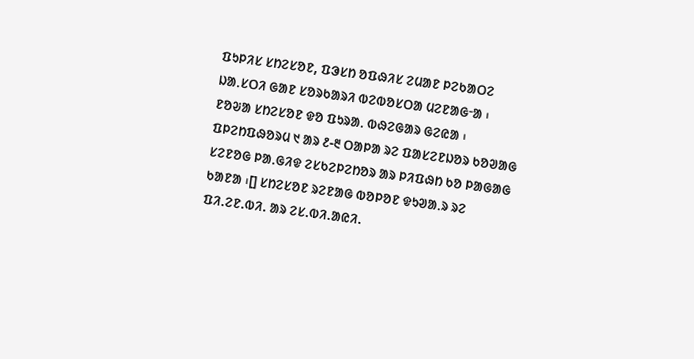ᱯᱩᱞᱤᱥ ᱥᱴᱮᱥᱚᱱ, ᱯᱳᱥᱴ ᱚᱯᱷᱤᱥ ᱮᱢᱟᱱ ᱞᱮᱠᱟᱛᱮ ᱡᱟᱹᱥᱛᱤ ᱜᱟᱱ ᱥᱚᱨᱠᱟᱨᱤ ᱵᱮᱵᱚᱥᱛᱟ ᱢᱮᱱᱟᱜᱼᱟ ᱾ ᱱᱚᱶᱟ ᱥᱴᱮᱥᱚᱱ ᱫᱚ ᱯᱩᱨᱟᱹ ᱵᱷᱮᱜᱟᱨ ᱜᱮᱭᱟ ᱾ ᱯᱞᱮᱴᱯᱷᱚᱨᱢ ᱑ ᱟᱨ ᱒-᱓ ᱛᱟᱞᱟ ᱨᱮ ᱯᱟᱥᱮᱱᱡᱚᱨ ᱠᱚᱣᱟᱜ ᱥᱮᱱᱚᱜ ᱞᱟᱹᱜᱤᱫ ᱮᱥᱠᱮᱞᱮᱴᱚᱨ ᱟᱨ ᱞᱤᱯᱷᱴ ᱠᱚ ᱞᱟᱜᱟᱜ ᱠᱟᱱᱟ ᱾[] ᱥᱴᱮᱥᱚᱱ ᱨᱮᱱᱟᱜ ᱵᱚᱞᱚᱱ ᱫᱩᱣᱟᱹᱨ ᱨᱮ ᱯᱤ.ᱮᱱ.ᱵᱤ. ᱟᱨ ᱮᱥ.ᱵᱤ.ᱟᱭᱤ.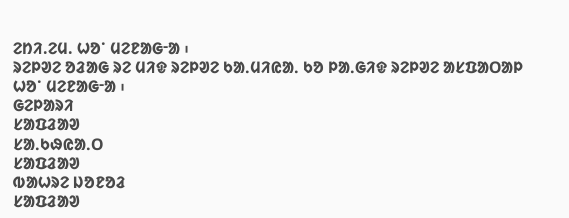ᱮᱴᱤ.ᱮᱢ. ᱦᱚᱸ ᱢᱮᱱᱟᱜᱼᱟ ᱾
ᱨᱮᱞᱣᱮ ᱚᱲᱟᱜ ᱨᱮ ᱢᱤᱫ ᱨᱮᱞᱣᱮ ᱠᱟᱹᱢᱤᱭᱟᱹ ᱠᱚ ᱞᱟᱹᱜᱤᱫ ᱨᱮᱞᱣᱮ ᱟᱥᱯᱟᱛᱟᱞ ᱦᱚᱸ ᱢᱮᱱᱟᱜᱼᱟ ᱾
ᱜᱮᱞᱟᱨᱤ
ᱥᱟᱯᱲᱟᱣ
ᱥᱟᱹᱠᱷᱭᱟᱹᱛ
ᱥᱟᱯᱲᱟᱣ
ᱵᱟᱦᱨᱮ ᱡᱚᱱᱚᱲ
ᱥᱟᱯᱲᱟᱣ